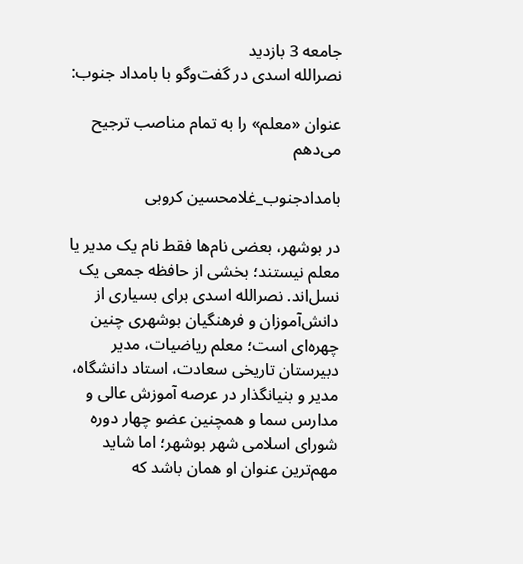جامعه 3 بازدید
نصرالله اسدی در گفت‌وگو با بامداد جنوب:

عنوان «معلم» را به تمام مناصب ترجیح می‌دهم

بامدادجنوب_غلامحسین کروبی

در بوشهر، بعضی نام‌ها فقط نام یک مدیر یا معلم نیستند؛ بخشی از حافظه جمعی یک نسل‌اند. نصرالله اسدی برای بسیاری از دانش‌آموزان و فرهنگیان بوشهری چنین چهره‌ای است؛ معلم ریاضیات، مدیر دبیرستان تاریخی سعادت، استاد دانشگاه، مدیر و بنیانگذار در عرصه آموزش عالی و مدارس سما و همچنین عضو چهار دوره شورای اسلامی شهر بوشهر؛ اما شاید مهم‌ترین عنوان او همان باشد که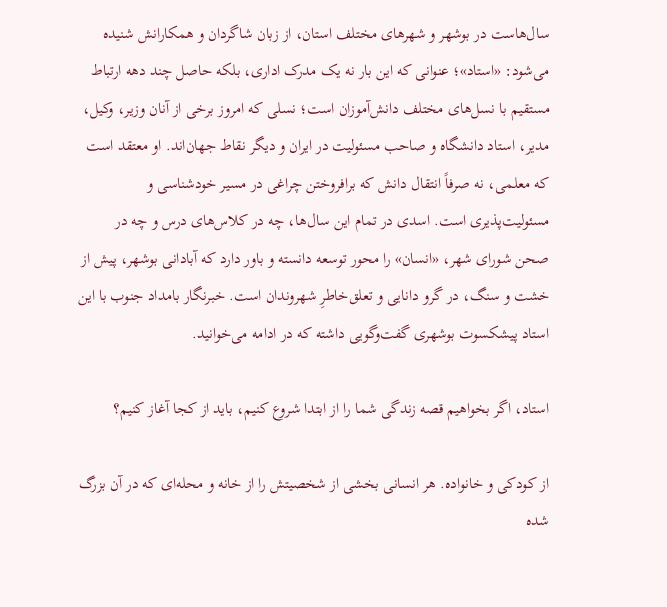سال‌هاست در بوشهر و شهرهای مختلف استان، از زبان شاگردان و همکارانش شنیده می‌شود: «استاد»؛ عنوانی که این بار نه یک مدرک اداری، بلکه حاصل چند دهه ارتباط مستقیم با نسل‌های مختلف دانش‌آموزان است؛ نسلی که امروز برخی از آنان وزیر، وکیل، مدیر، استاد دانشگاه و صاحب مسئولیت در ایران و دیگر نقاط جهان‌اند. او معتقد است که معلمی، نه صرفاً انتقال دانش که برافروختن چراغی در مسیر خودشناسی و مسئولیت‌پذیری است. اسدی در تمام این سال‌ها، چه در کلاس‌های درس و چه در صحن شورای شهر، «انسان» را محور توسعه دانسته و باور دارد که آبادانی بوشهر، پیش از خشت و سنگ، در گرو دانایی و تعلق‌خاطرِ شهروندان است. خبرنگار بامداد جنوب با این استاد پیشکسوت بوشهری گفت‌وگویی داشته‌ که در ادامه می‌خوانید.

استاد، اگر بخواهیم قصه زندگی شما را از ابتدا شروع کنیم، باید از کجا آغاز کنیم؟

از کودکی و خانواده. هر انسانی بخشی از شخصیتش را از خانه و محله‌ای که در آن بزرگ شده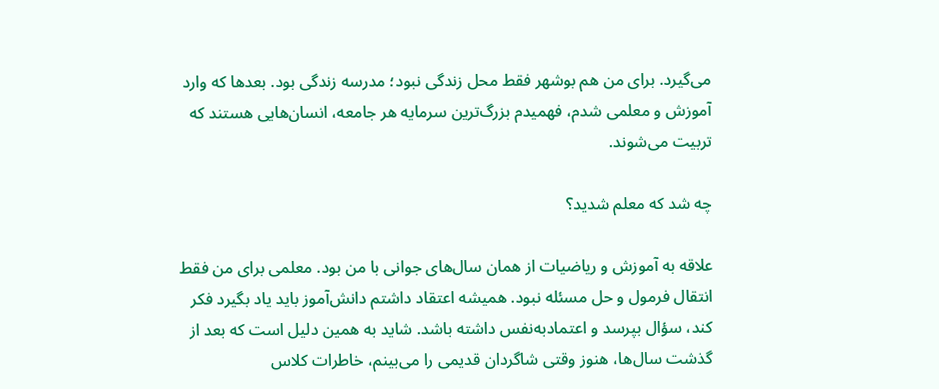می‌گیرد. برای من هم بوشهر فقط محل زندگی نبود؛ مدرسه زندگی بود. بعدها که وارد آموزش و معلمی شدم، فهمیدم بزرگ‌ترین سرمایه هر جامعه، انسان‌هایی هستند که تربیت می‌شوند.

چه شد که معلم شدید؟

علاقه به آموزش و ریاضیات از همان سال‌های جوانی با من بود. معلمی برای من فقط انتقال فرمول و حل مسئله نبود. همیشه اعتقاد داشتم دانش‌آموز باید یاد بگیرد فکر کند، سؤال بپرسد و اعتمادبه‌نفس داشته باشد. شاید به همین دلیل است که بعد از گذشت سال‌ها، هنوز وقتی شاگردان قدیمی را می‌بینم، خاطرات کلاس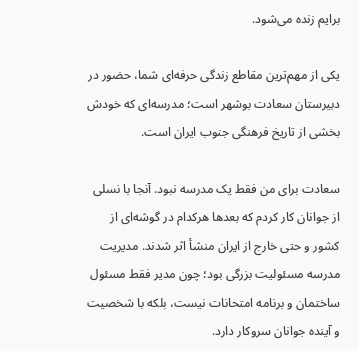برایم زنده می‌شود.

یکی از مهم‌ترین مقاطع زندگی حرفه‌ای شما، حضور در دبیرستان سعادت بوشهر است؛ مدرسه‌ای که خودش بخشی از تاریخ فرهنگی جنوب ایران است.

سعادت برای من فقط یک مدرسه نبود. آنجا با نسلی از جوانان کار کردم که بعدها هرکدام در گوشه‌ای از کشور و حتی خارج از ایران منشأ اثر شدند. مدیریت مدرسه مسئولیت بزرگی بود؛ چون مدیر فقط مسئول ساختمان و برنامه امتحانات نیست، بلکه با شخصیت و آینده جوانان سروکار دارد.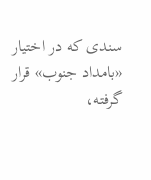سندی که در اختیار «بامداد جنوب» قرار گرفته،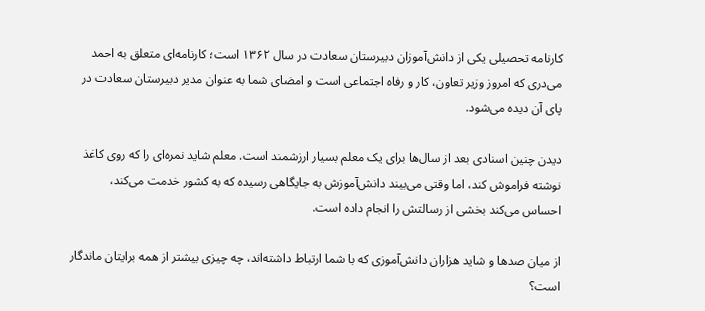کارنامه تحصیلی یکی از دانش‌آموزان دبیرستان سعادت در سال ۱۳۶۲ است؛ کارنامه‌ای متعلق به احمد می‌دری که امروز وزیر تعاون، کار و رفاه اجتماعی است و امضای شما به عنوان مدیر دبیرستان سعادت در پای آن دیده می‌شود.

دیدن چنین اسنادی بعد از سال‌ها برای یک معلم بسیار ارزشمند است. معلم شاید نمره‌ای را که روی کاغذ نوشته فراموش کند، اما وقتی می‌بیند دانش‌آموزش به جایگاهی رسیده که به کشور خدمت می‌کند، احساس می‌کند بخشی از رسالتش را انجام داده است.

از میان صدها و شاید هزاران دانش‌آموزی که با شما ارتباط داشته‌اند، چه چیزی بیشتر از همه برایتان ماندگار است؟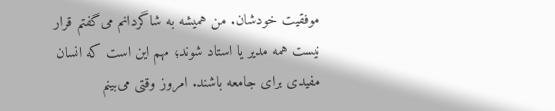موفقیت خودشان. من همیشه به شاگردانم می‌گفتم قرار نیست همه مدیر یا استاد شوند؛ مهم این است که انسان مفیدی برای جامعه باشند. امروز وقتی می‌بینم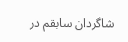شاگردان سابقم در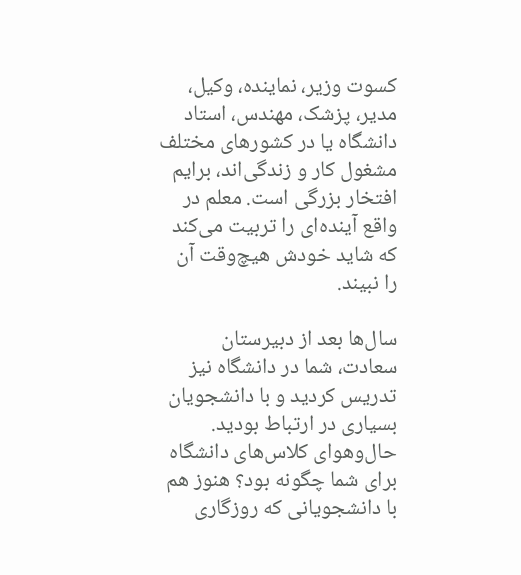کسوت وزیر، نماینده، وکیل، مدیر، پزشک، مهندس، استاد دانشگاه یا در کشورهای مختلف مشغول کار و زندگی‌اند، برایم افتخار بزرگی است. معلم در واقع آینده‌ای را تربیت می‌کند که شاید خودش هیچ‌وقت آن را نبیند.

سال‌ها بعد از دبیرستان سعادت، شما در دانشگاه نیز تدریس کردید و با دانشجویان بسیاری در ارتباط بودید. حال‌وهوای کلاس‌های دانشگاه برای شما چگونه بود؟ هنوز هم با دانشجویانی که روزگاری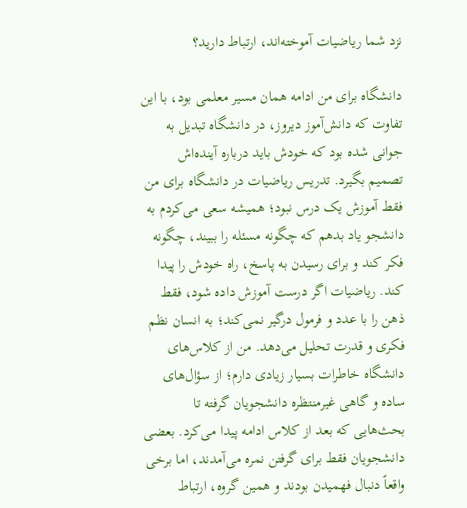نزد شما ریاضیات آموخته‌اند، ارتباط دارید؟

دانشگاه برای من ادامه همان مسیر معلمی بود، با این تفاوت که دانش‌آموز دیروز، در دانشگاه تبدیل به جوانی شده بود که خودش باید درباره آینده‌اش تصمیم بگیرد. تدریس ریاضیات در دانشگاه برای من فقط آموزش یک درس نبود؛ همیشه سعی می‌کردم به دانشجو یاد بدهم که چگونه مسئله را ببیند، چگونه فکر کند و برای رسیدن به پاسخ، راه خودش را پیدا کند. ریاضیات اگر درست آموزش داده شود، فقط ذهن را با عدد و فرمول درگیر نمی‌کند؛ به انسان نظم فکری و قدرت تحلیل می‌دهد. من از کلاس‌های دانشگاه خاطرات بسیار زیادی دارم؛ از سؤال‌های ساده و گاهی غیرمنتظره دانشجویان گرفته تا بحث‌هایی که بعد از کلاس ادامه پیدا می‌کرد. بعضی دانشجویان فقط برای گرفتن نمره می‌آمدند، اما برخی واقعاً دنبال فهمیدن بودند و همین گروه، ارتباط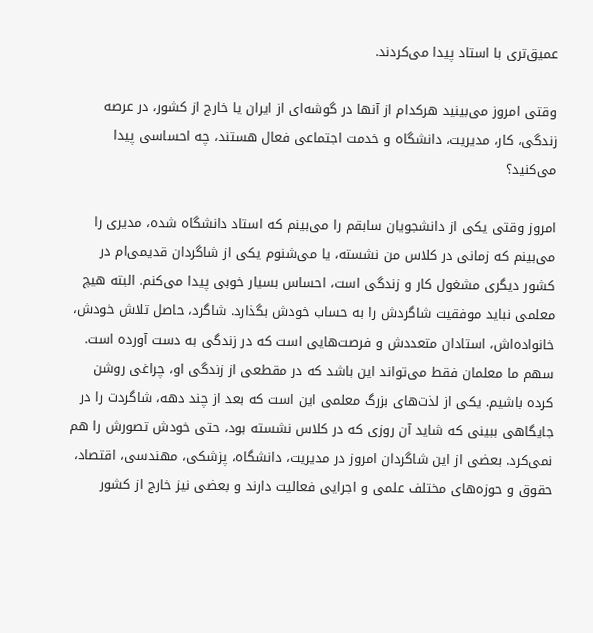عمیق‌تری با استاد پیدا می‌کردند.

وقتی امروز می‌بینید هرکدام از آنها در گوشه‌ای از ایران یا خارج از کشور، در عرصه زندگی، کار، مدیریت، دانشگاه و خدمت اجتماعی فعال هستند، چه احساسی پیدا می‌کنید؟

امروز وقتی یکی از دانشجویان سابقم را می‌بینم که استاد دانشگاه شده، مدیری را می‌بینم که زمانی در کلاس من نشسته، یا می‌شنوم یکی از شاگردان قدیمی‌ام در کشور دیگری مشغول کار و زندگی است، احساس بسیار خوبی پیدا می‌کنم. البته هیچ معلمی نباید موفقیت شاگردش را به حساب خودش بگذارد. شاگرد، حاصل تلاش خودش، خانواده‌اش، استادان متعددش و فرصت‌هایی است که در زندگی به دست آورده است. سهم ما معلمان فقط می‌تواند این باشد که در مقطعی از زندگی او، چراغی روشن کرده باشیم. یکی از لذت‌های بزرگ معلمی این است که بعد از چند دهه، شاگردت را در جایگاهی ببینی که شاید آن روزی که در کلاس نشسته بود، حتی خودش تصورش را هم نمی‌کرد. بعضی از این شاگردان امروز در مدیریت، دانشگاه، پزشکی، مهندسی، اقتصاد، حقوق و حوزه‌های مختلف علمی و اجرایی فعالیت دارند و بعضی نیز خارج از کشور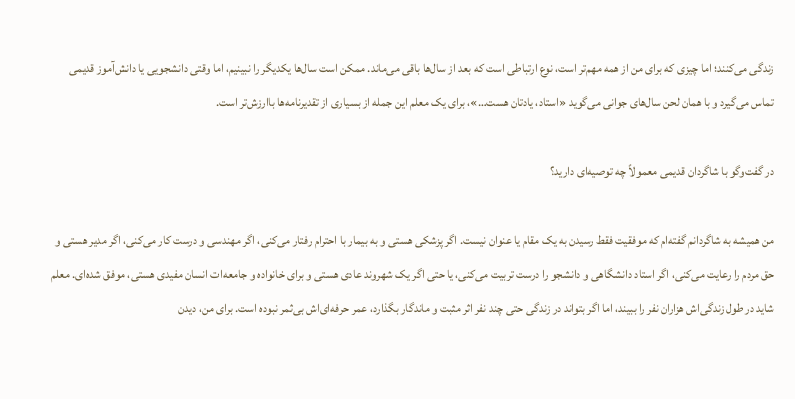زندگی می‌کنند؛ اما چیزی که برای من از همه مهم‌تر است، نوع ارتباطی است که بعد از سال‌ها باقی می‌ماند. ممکن است سال‌ها یکدیگر را نبینیم، اما وقتی دانشجویی یا دانش‌آموز قدیمی تماس می‌گیرد و با همان لحن سال‌های جوانی می‌گوید «استاد، یادتان هست…»، برای یک معلم این جمله از بسیاری از تقدیرنامه‌ها باارزش‌تر است.

در گفت‌وگو با شاگردان قدیمی معمولاً چه توصیه‌ای دارید؟

من همیشه به شاگردانم گفته‌ام که موفقیت فقط رسیدن به یک مقام یا عنوان نیست. اگر پزشکی هستی و به بیمار با احترام رفتار می‌کنی، اگر مهندسی و درست کار می‌کنی، اگر مدیر هستی و حق مردم را رعایت می‌کنی، اگر استاد دانشگاهی و دانشجو را درست تربیت می‌کنی، یا حتی اگر یک شهروند عادی هستی و برای خانواده و جامعه‌ات انسان مفیدی هستی، موفق شده‌ای. معلم شاید در طول زندگی‌اش هزاران نفر را ببیند، اما اگر بتواند در زندگی حتی چند نفر اثر مثبت و ماندگار بگذارد، عمر حرفه‌ای‌اش بی‌ثمر نبوده است. برای من، دیدن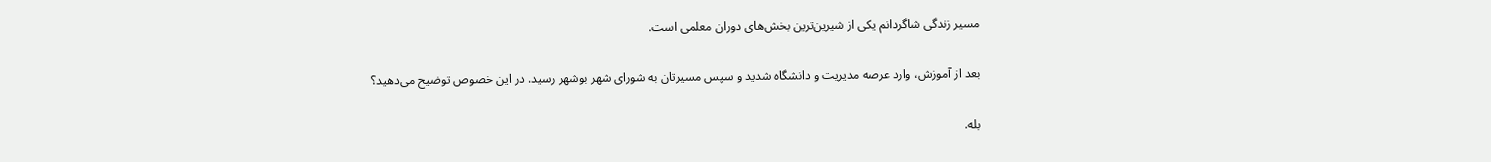مسیر زندگی شاگردانم یکی از شیرین‌ترین بخش‌های دوران معلمی است.

بعد از آموزش، وارد عرصه مدیریت و دانشگاه شدید و سپس مسیرتان به شورای شهر بوشهر رسید. در این خصوص توضیح می‌دهید؟

بله.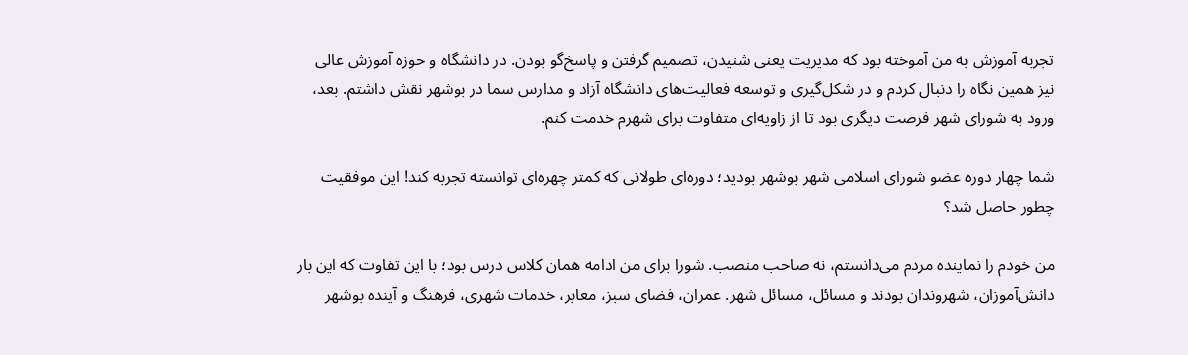تجربه آموزش به من آموخته بود که مدیریت یعنی شنیدن، تصمیم گرفتن و پاسخ‌گو بودن. در دانشگاه و حوزه آموزش عالی نیز همین نگاه را دنبال کردم و در شکل‌گیری و توسعه فعالیت‌های دانشگاه آزاد و مدارس سما در بوشهر نقش داشتم. بعد، ورود به شورای شهر فرصت دیگری بود تا از زاویه‌ای متفاوت برای شهرم خدمت کنم.

شما چهار دوره عضو شورای اسلامی شهر بوشهر بودید؛ دوره‌ای طولانی که کمتر چهره‌ای توانسته تجربه کند! این موفقیت چطور حاصل شد؟

من خودم را نماینده مردم می‌دانستم، نه صاحب منصب. شورا برای من ادامه همان کلاس درس بود؛ با این تفاوت که این بار دانش‌آموزان، شهروندان بودند و مسائل، مسائل شهر. عمران، فضای سبز، معابر، خدمات شهری، فرهنگ و آینده بوشهر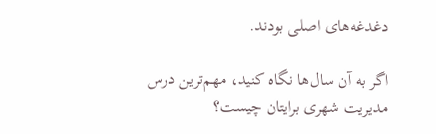دغدغه‌های اصلی بودند.

اگر به آن سال‌ها نگاه کنید، مهم‌ترین درس مدیریت شهری برایتان چیست؟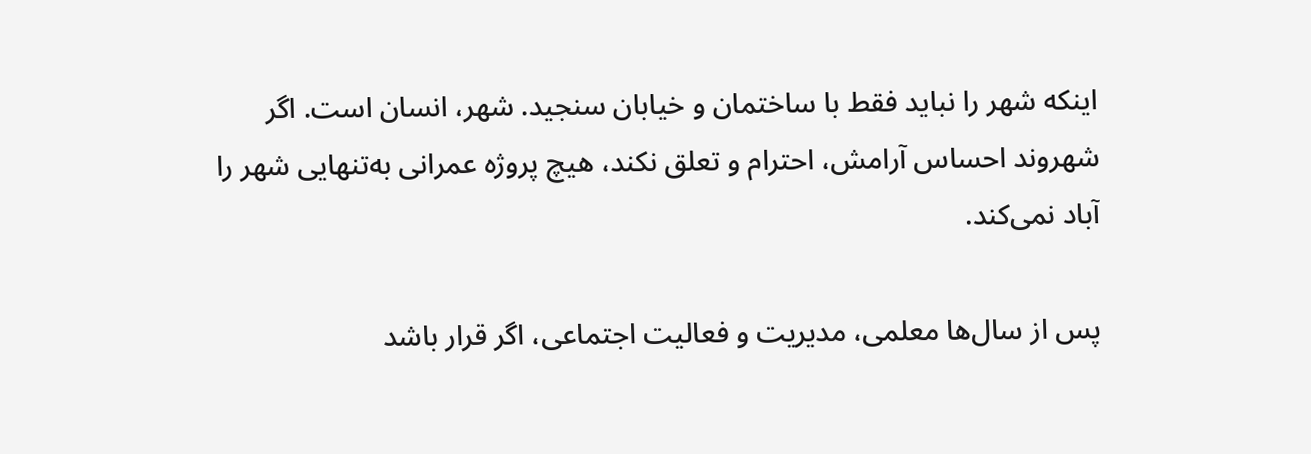اینکه شهر را نباید فقط با ساختمان و خیابان سنجید. شهر، انسان است. اگر شهروند احساس آرامش، احترام و تعلق نکند، هیچ پروژه عمرانی به‌تنهایی شهر را آباد نمی‌کند.

پس از سال‌ها معلمی، مدیریت و فعالیت اجتماعی، اگر قرار باشد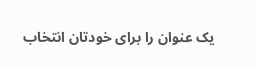یک عنوان را برای خودتان انتخاب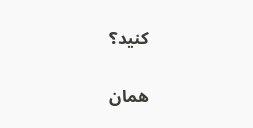کنید؟

همان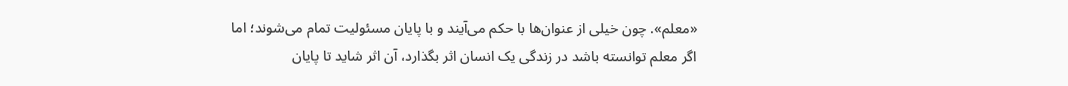«معلم». چون خیلی از عنوان‌ها با حکم می‌آیند و با پایان مسئولیت تمام می‌شوند؛ اما اگر معلم توانسته باشد در زندگی یک انسان اثر بگذارد، آن اثر شاید تا پایان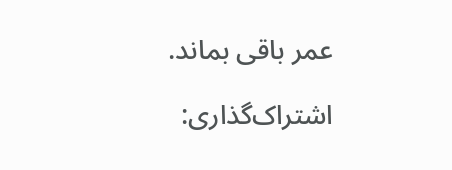عمر باقی بماند.

اشتراک‌گذاری: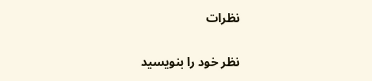نظرات

نظر خود را بنویسید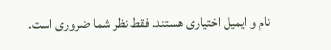نام و ایمیل اختیاری هستند. فقط نظر شما ضروری است.